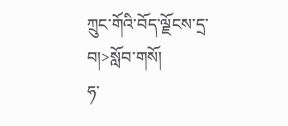ཀྲུང་གོའི་བོད་ལྗོངས་དྲ་བ།>སློབ་གསོ།
ཧ་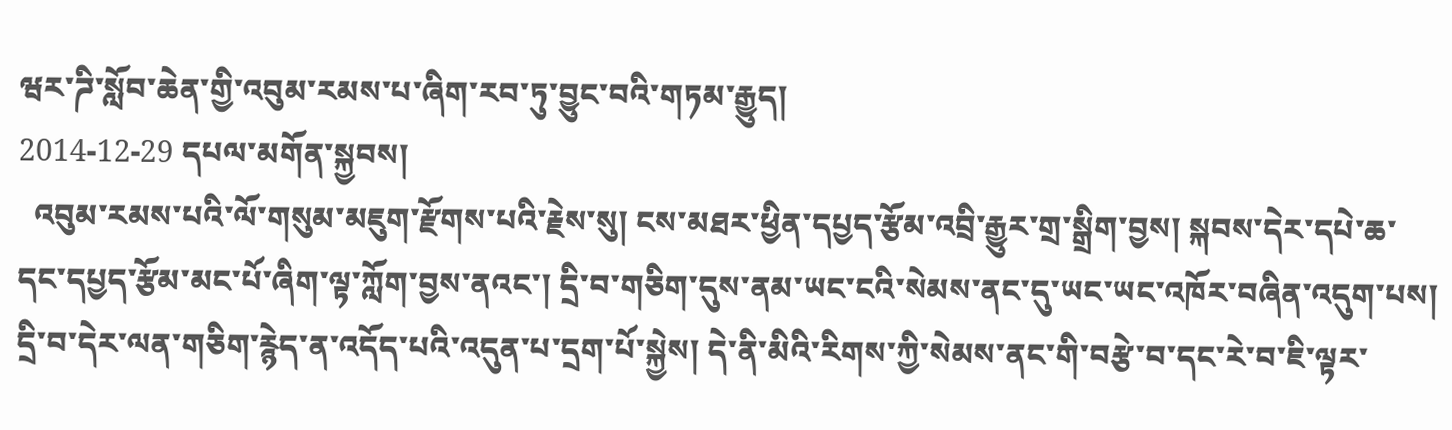ཝར་ཌི་སློབ་ཆེན་གྱི་འབུམ་རམས་པ་ཞིག་རབ་ཏུ་བྱུང་བའི་གཏམ་རྒྱུད།
2014-12-29 དཔལ་མགོན་སྐྱབས།
  འབུམ་རམས་པའི་ལོ་གསུམ་མཇུག་རྫོགས་པའི་རྗེས་སུ། ངས་མཐར་ཕྱིན་དཔྱད་རྩོམ་འབྲི་རྒྱུར་གྲ་སྒྲིག་བྱས། སྐབས་དེར་དཔེ་ཆ་དང་དཔྱད་རྩོམ་མང་པོ་ཞིག་ལྟ་ཀློག་བྱས་ནའང་། དྲི་བ་གཅིག་དུས་ནམ་ཡང་ངའི་སེམས་ནང་དུ་ཡང་ཡང་འཁོར་བཞིན་འདུག་པས། དྲི་བ་དེར་ལན་གཅིག་རྙེད་ན་འདོད་པའི་འདུན་པ་དྲག་པོ་སྐྱེས། དེ་ནི་མིའི་རིགས་ཀྱི་སེམས་ནང་གི་བརྩེ་བ་དང་རེ་བ་ཇི་ལྟར་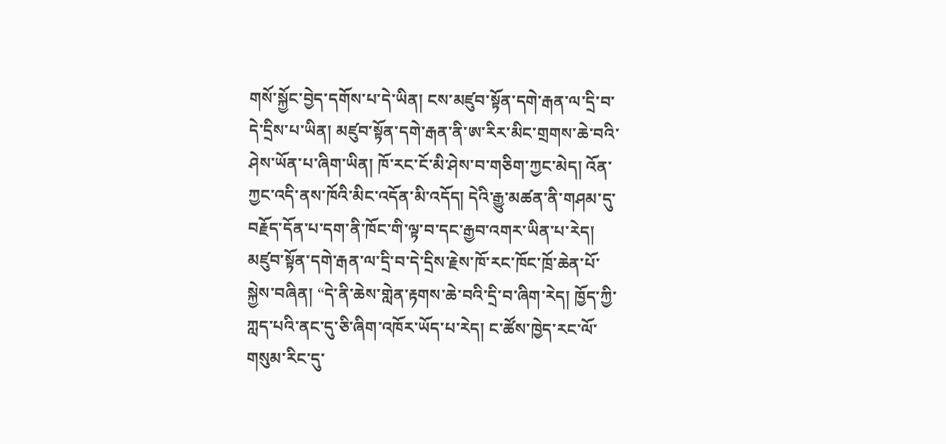གསོ་སྐྱོང་བྱེད་དགོས་པ་དེ་ཡིན། ངས་མཛུབ་སྟོན་དགེ་རྒན་ལ་དྲི་བ་དེ་དྲིས་པ་ཡིན། མཛུབ་སྟོན་དགེ་རྒན་ནི་ཨ་རིར་མིང་གྲགས་ཆེ་བའི་ཤེས་ཡོན་པ་ཞིག་ཡིན། ཁོ་རང་ངོ་མི་ཤེས་བ་གཅིག་ཀྱང་མེད། འོན་ཀྱང་འདི་ནས་ཁོའི་མིང་འདོན་མི་འདོད། དེའི་རྒྱུ་མཚན་ནི་གཤམ་དུ་བརྗོད་དོན་པ་དག་ནི་ཁོང་གི་ལྟ་བ་དང་རྒྱབ་འགར་ཡིན་པ་རེད། མཛུབ་སྟོན་དགེ་རྒན་ལ་དྲི་བ་དེ་དྲིས་རྗེས་ཁོ་རང་ཁོང་ཁྲོ་ཆེན་པོ་སྐྱེས་བཞིན། “དེ་ནི་ཆེས་གླེན་རྟགས་ཆེ་བའི་དྲི་བ་ཞིག་རེད། ཁྱོད་ཀྱི་ཀླད་པའི་ནང་དུ་ཅི་ཞིག་འཁོར་ཡོད་པ་རེད། ང་ཚོས་ཁྱེད་རང་ལོ་གསུམ་རིང་དུ་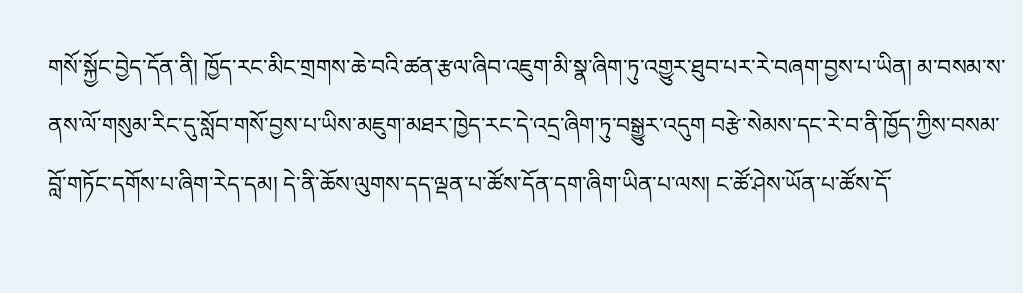གསོ་སྐྱོང་བྱེད་དོན་ནི། ཁྱོད་རང་མིང་གྲགས་ཆེ་བའི་ཚན་རྩལ་ཞིབ་འཇུག་མི་སྣ་ཞིག་ཏུ་འགྱུར་ཐུབ་པར་རེ་བཞག་བྱས་པ་ཡིན། མ་བསམ་ས་ནས་ལོ་གསུམ་རིང་དུ་སློབ་གསོ་བྱས་པ་ཡིས་མཇུག་མཐར་ཁྱེད་རང་དེ་འདྲ་ཞིག་ཏུ་བསྒྱུར་འདུག བརྩེ་སེམས་དང་རེ་བ་ནི་ཁྱོད་ཀྱིས་བསམ་བློ་གཏོང་དགོས་པ་ཞིག་རེད་དམ། དེ་ནི་ཆོས་ལུགས་དད་ལྡན་པ་ཚོས་དོན་དག་ཞིག་ཡིན་པ་ལས། ང་ཚོ་ཤེས་ཡོན་པ་ཚོས་དོ་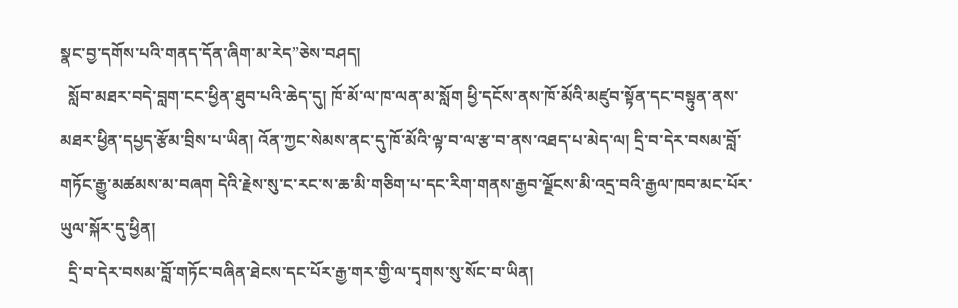སྣང་བྱ་དགོས་པའི་གནད་དོན་ཞིག་མ་རེད”ཅེས་བཤད།
  སློབ་མཐར་བདེ་བླག་ངང་ཕྱིན་ཐུབ་པའི་ཆེད་དུ། ཁོ་མོ་ལ་ཁ་ལན་མ་སློག ཕྱི་དངོས་ནས་ཁོ་མོའི་མཛུབ་སྟོན་དང་བསྟུན་ནས་མཐར་ཕྱིན་དཔྱད་རྩོམ་བྲིས་པ་ཡིན། འོན་ཀྱང་སེམས་ནང་དུ་ཁོ་མོའི་ལྟ་བ་ལ་རྩ་བ་ནས་འཐད་པ་མེད་ལ། དྲི་བ་དེར་བསམ་བློ་གཏོང་རྒྱུ་མཚམས་མ་བཞག དེའི་རྗེས་སུ་ང་རང་ས་ཆ་མི་གཅིག་པ་དང་རིག་གནས་རྒྱབ་ལྗོངས་མི་འདྲ་བའི་རྒྱལ་ཁབ་མང་པོར་ཡུལ་སྐོར་དུ་ཕྱིན།
  དྲི་བ་དེར་བསམ་བློ་གཏོང་བཞིན་ཐེངས་དང་པོར་རྒྱ་གར་གྱི་ལ་དྭགས་སུ་སོང་བ་ཡིན།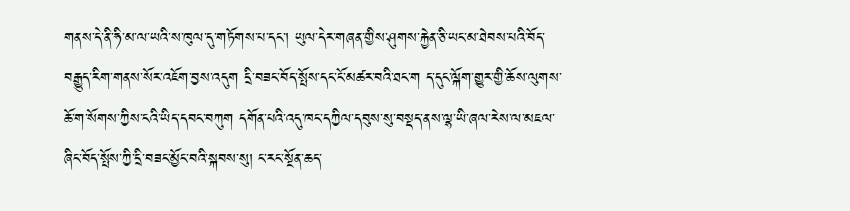གནས་དེ་ནི་ཧི་མ་ལ་ཡའི་ས་ཁུལ་དུ་གཏོགས་པ་དང་། ཡུལ་དེར་གཞན་གྱིས་ཤུགས་རྐྱེན་ཅི་ཡང་མ་ཐེབས་པའི་བོད་བརྒྱུད་རིག་གནས་སོར་འཇོག་བྱས་འདུག དྲི་བཟང་བོད་སྤོས་དང་ངོ་མཚར་བའི་ཐང་ག ད་དུང་ལྐོག་གྱུར་གྱི་ཆོས་ལུགས་ཆོ་ག་སོགས་ཀྱིས་ངའི་ཡིད་དབང་བཀུག དགོན་པའི་འདུ་ཁང་དཀྱིལ་དབུས་སུ་བསྡད་ནས་ལྷ་ཡི་ཞལ་རེས་ལ་མཇལ་ཞིང་བོད་སྤོས་ཀྱི་དྲི་བཟང་མྱོང་བའི་སྐབས་སུ། ང་རང་སྔོན་ཆད་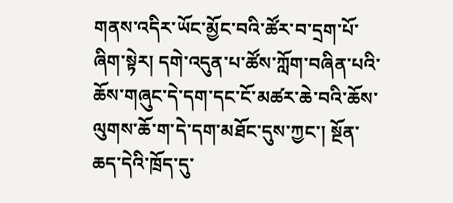གནས་འདིར་ཡོང་མྱོང་བའི་ཚོར་བ་དྲག་པོ་ཞིག་སྟེར། དགེ་འདུན་པ་ཚོས་ཀློག་བཞིན་པའི་ཆོས་གཞུང་དེ་དག་དང་ངོ་མཚར་ཆེ་བའི་ཆོས་ལུགས་ཆོ་ག་དེ་དག་མཐོང་དུས་ཀྱང་། སྔོན་ཆད་དེའི་ཁྲོད་དུ་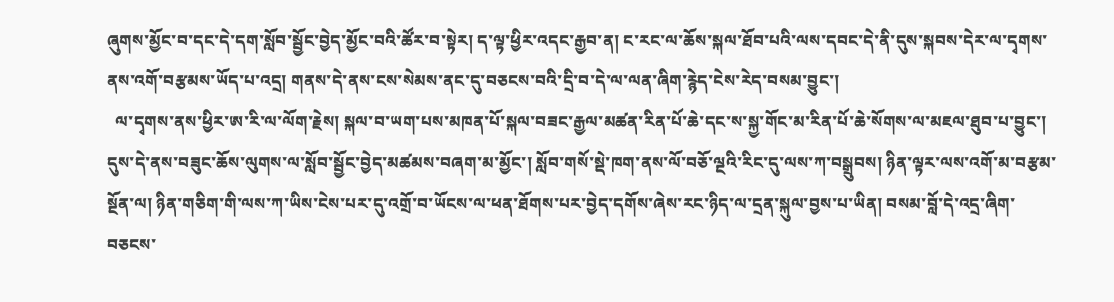ཞུགས་མྱོང་བ་དང་དེ་དག་སློབ་སྦྱོང་བྱེད་མྱོང་བའི་ཚོར་བ་སྟེར། ད་ལྟ་ཕྱིར་འདང་རྒྱབ་ན། ང་རང་ལ་ཆོས་སྐལ་ཐོབ་པའི་ལས་དབང་དེ་ནི་དུས་སྐབས་དེར་ལ་དྭགས་ནས་འགོ་བརྩམས་ཡོད་པ་འདྲ། གནས་དེ་ནས་ངས་སེམས་ནང་དུ་བཅངས་བའི་དྲི་བ་དེ་ལ་ལན་ཞིག་རྙེད་ངེས་རེད་བསམ་བྱུང་།
  ལ་དྭགས་ནས་ཕྱིར་ཨ་རི་ལ་ལོག་རྗེས། སྐལ་བ་ཡག་པས་མཁན་པོ་སྐལ་བཟང་རྒྱལ་མཚན་རིན་པོ་ཆེ་དང་ས་སྐྱ་གོང་མ་རིན་པོ་ཆེ་སོགས་ལ་མཇལ་ཐུབ་པ་བྱུང་། དུས་དེ་ནས་བཟུང་ཆོས་ལུགས་ལ་སློབ་སྦྱོང་བྱེད་མཚམས་བཞག་མ་མྱོང་། སློབ་གསོ་སྡེ་ཁག་ནས་ལོ་བཅོ་ལྔའི་རིང་དུ་ལས་ཀ་བསྒྲུབས། ཉིན་ལྟར་ལས་འགོ་མ་བརྩམ་སྔོན་ལ། ཉིན་གཅིག་གི་ལས་ཀ་ཡིས་ངེས་པར་དུ་འགྲོ་བ་ཡོངས་ལ་ཕན་ཐོགས་པར་བྱེད་དགོས་ཞེས་རང་ཉིད་ལ་དྲན་སྐུལ་བྱས་པ་ཡིན། བསམ་བློ་དེ་འདྲ་ཞིག་བཅངས་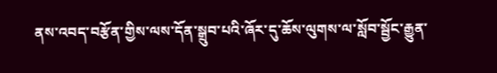ནས་འབད་བརྩོན་གྱིས་ལས་དོན་སྒྲུབ་པའི་ཞོར་དུ་ཆོས་ལུགས་ལ་སློབ་སྦྱོང་རྒྱུན་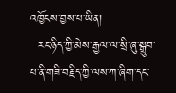འཁྱོངས་བྱས་པ་ཡིན།
  རང་ཉིད་ཀྱི་མེས་རྒྱལ་ལ་སྲི་ཞུ་སྒྲུབ་པ་ནི་གཟི་བརྗིད་ཀྱི་ལས་ཀ་ཞིག་དང་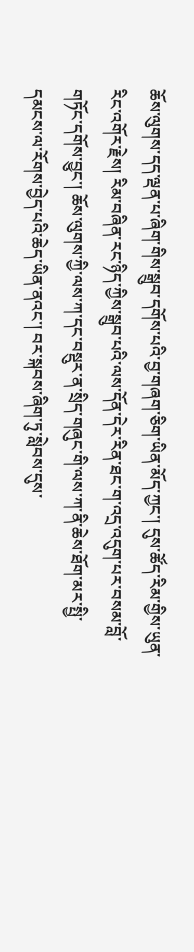ཆོས་ལུགས་དད་ལྡན་པ་ཞིག་གིས་སྒྲུབ་དགོས་པའི་བྱ་གཞག་ཅིག་ཡིན་མོད་ཀྱང་། དུས་ཚོད་རིམ་གྱིས་ཡུན་རིང་འགོར་རྗེས། རིམ་བཞིན་རང་ཉིད་ཀྱིས་སྒྲུབ་པའི་ལས་དོན་དེར་རིན་ཐང་ག་འདྲ་འདུག་པར་བསམ་བློ་གཏོང་དགོས་བྱུང་། ཆོས་ལུགས་ཀྱི་ལས་ཀ་དང་བསྡུར་ན་སྲིད་གཞུང་གི་ལས་ཀ་ནི་ཆེས་ཐོག་མར་སྤྱི་དམངས་ལ་རོགས་བྱེད་པའི་ཆེད་ཡིན་ནའང་། བར་སྐབས་ཞིག་ཏུ་སླེབས་དུས་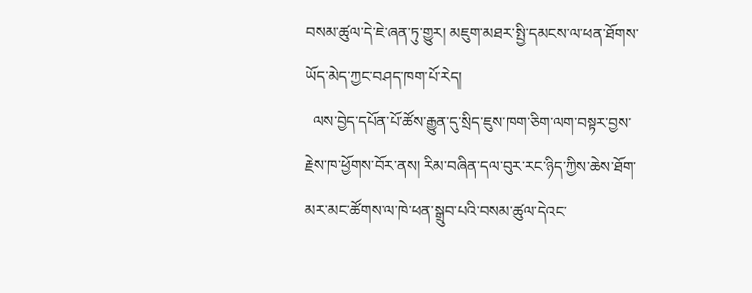བསམ་ཚུལ་དེ་ཇེ་ཞན་ཏུ་གྱུར། མཇུག་མཐར་སྤྱི་དམངས་ལ་ཕན་ཐོགས་ཡོད་མེད་ཀྱང་བཤད་ཁག་པོ་རེད།
  ལས་བྱེད་དཔོན་པོ་ཚོས་རྒྱུན་དུ་སྲིད་ཇུས་ཁག་ཅིག་ལག་བསྟར་བྱས་རྗེས་ཁ་ཕྱོགས་བོར་ནས། རིམ་བཞིན་དལ་བུར་རང་ཉིད་ཀྱིས་ཆེས་ཐོག་མར་མང་ཚོགས་ལ་ཁེ་ཕན་སྒྲུབ་པའི་བསམ་ཚུལ་དེའང་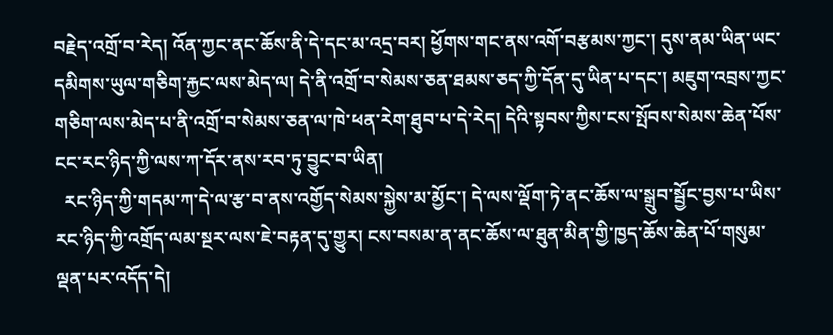བརྗེད་འགྲོ་བ་རེད། འོན་ཀྱང་ནང་ཆོས་ནི་དེ་དང་མ་འདྲ་བར། ཕྱོགས་གང་ནས་འགོ་བརྩམས་ཀྱང་། དུས་ནམ་ཡིན་ཡང་དམིགས་ཡུལ་གཅིག་རྐྱང་ལས་མེད་ལ། དེ་ནི་འགྲོ་བ་སེམས་ཅན་ཐམས་ཅད་ཀྱི་དོན་དུ་ཡིན་པ་དང་། མཇུག་འབྲས་ཀྱང་གཅིག་ལས་མེད་པ་ནི་འགྲོ་བ་སེམས་ཅན་ལ་ཁེ་ཕན་རེག་ཐུབ་པ་དེ་རེད། དེའི་སྟབས་ཀྱིས་ངས་སྤོབས་སེམས་ཆེན་པོས་ངང་རང་ཉིད་ཀྱི་ལས་ཀ་དོར་ནས་རབ་ཏུ་བྱུང་བ་ཡིན།
  རང་ཉིད་ཀྱི་གདམ་ཀ་དེ་ལ་རྩ་བ་ནས་འགྱོད་སེམས་སྐྱེས་མ་མྱོང་། དེ་ལས་ལྡོག་ཏེ་ནང་ཆོས་ལ་སྒྲུབ་སྦྱོང་བྱས་པ་ཡིས་རང་ཉིད་ཀྱི་འགྲོད་ལམ་སྔར་ལས་ཇེ་བརྟན་དུ་གྱུར། ངས་བསམ་ན་ནང་ཆོས་ལ་ཐུན་མིན་གྱི་ཁྱད་ཆོས་ཆེན་པོ་གསུམ་ལྡན་པར་འདོད་དེ།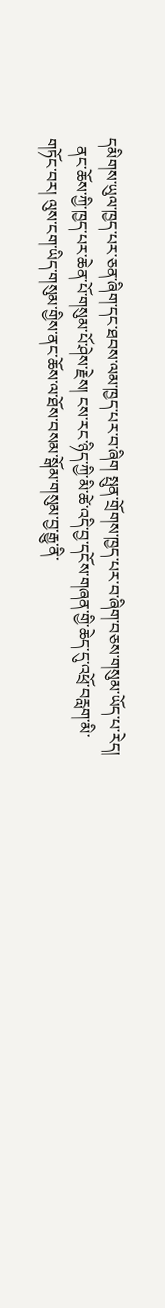དམིགས་ཡུལ་ཁྱད་པར་ཅན་ཞིག་དང་ཐབས་ལམ་ཁྱད་པར་བ་ཞིག སྤུན་གྲོགས་ཁྱད་པར་བ་ཞིག་བཅས་གསུམ་ཡོད་པ་རེད།
  ནང་ཆོས་ཀྱི་ཁྱད་པར་ཆེན་པོ་གསུམ་པོ་ཤེས་རྗེས། ངས་རང་ཉིད་ཀྱི་མི་ཚེ་འདི་བྱ་དངོས་གཞན་གྱི་ཆེད་དུ་འཕྲོ་བརླག་མི་གཏོང་བར། ལུས་ངག་ཡིད་གསུམ་གྱིས་ནང་ཆོས་ལ་ཐོས་བསམ་སྒོམ་གསུམ་བྱ་རྒྱུ་ནི་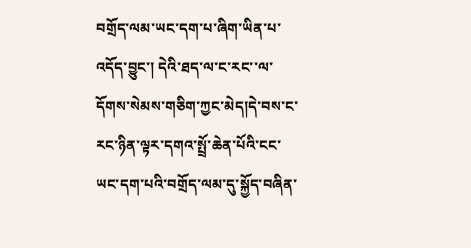བགྲོད་ལམ་ཡང་དག་པ་ཞིག་ཡིན་པ་འདོད་བྱུང་། དེའི་ཐད་ལ་ང་རང་་ལ་དོགས་སེམས་གཅིག་ཀྱང་མེད།དེ་བས་ང་རང་ཉིན་ལྟར་དགའ་སྤྲོ་ཆེན་པོའི་ངང་ཡང་དག་པའི་བགྲོད་ལམ་དུ་སྐྱོད་བཞིན་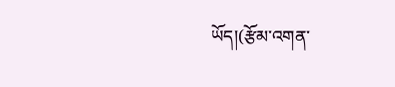ཡོད།(རྩོམ་འགན་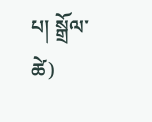པ། སྒྲོལ་ཚེ)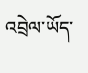འབྲེལ་ཡོད་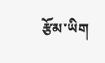རྩོམ་ཡིག